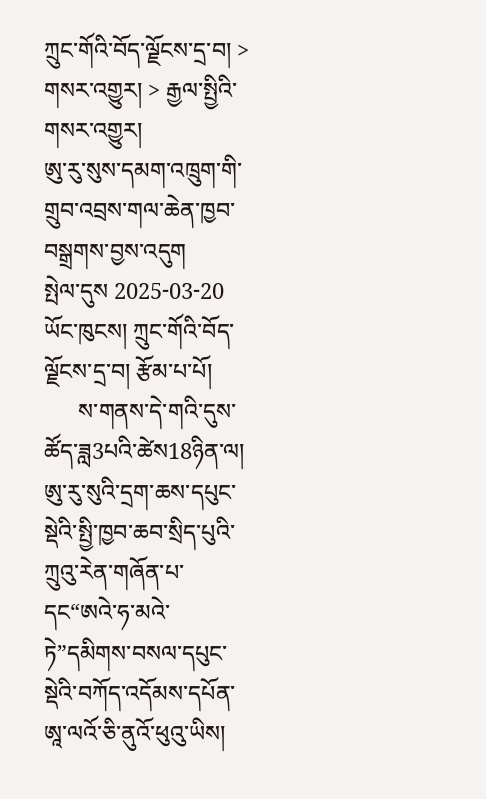ཀྲུང་གོའི་བོད་ལྗོངས་དྲ་བ། > གསར་འགྱུར། > རྒྱལ་སྤྱིའི་གསར་འགྱུར།
ཨུ་རུ་སུས་དམག་འཁྲུག་གི་གྲུབ་འབྲས་གལ་ཆེན་ཁྱབ་བསྒྲགས་བྱས་འདུག
སྤེལ་དུས 2025-03-20 ཡོང་ཁུངས། ཀྲུང་གོའི་བོད་ལྗོངས་དྲ་བ། རྩོམ་པ་པོ།
      ས་གནས་དེ་གའི་དུས་ཚོད་ཟླ3པའི་ཚེས18ཉིན་ལ། ཨུ་རུ་སུའི་དྲག་ཆས་དཔུང་སྡེའི་སྤྱི་ཁྱབ་ཆབ་སྲིད་པུའི་ཀྲུའུ་རེན་གཞོན་པ་དང“ཨའེ་ཧ་མའེ་ཏེ”དམིགས་བསལ་དཔུང་སྡེའི་བཀོད་འདོམས་དཔོན་ཨཱ་ལའོ་ཅི་ནུའོ་ཕུའུ་ཡིས།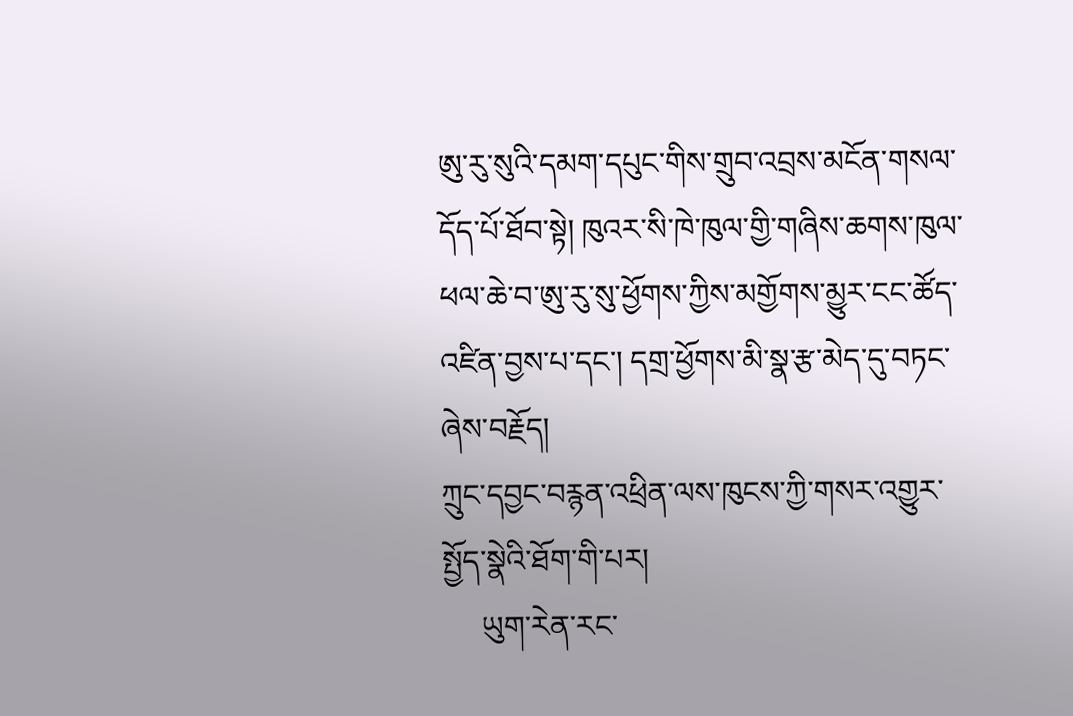ཨུ་རུ་སུའི་དམག་དཔུང་གིས་གྲུབ་འབྲས་མངོན་གསལ་དོད་པོ་ཐོབ་སྟེ། ཁུའར་སི་ཁེ་ཁུལ་གྱི་གཞིས་ཆགས་ཁུལ་ཕལ་ཆེ་བ་ཨུ་རུ་སུ་ཕྱོགས་ཀྱིས་མགྱོགས་མྱུར་ངང་ཚོད་འཛིན་བྱས་པ་དང་། དགྲ་ཕྱོགས་མི་སྣ་རྩ་མེད་དུ་བཏང་ཞེས་བརྗོད།
ཀྲུང་དབྱང་བརྙན་འཕྲིན་ལས་ཁུངས་ཀྱི་གསར་འགྱུར་སྤྱོད་སྣེའི་ཐོག་གི་པར།
     ཡུག་རེན་རང་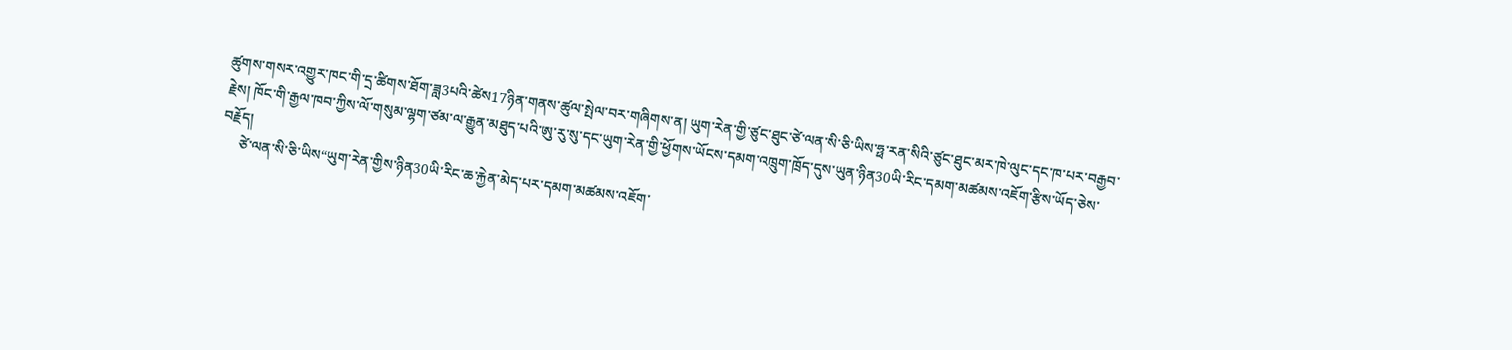ཚུགས་གསར་འགྱུར་ཁང་གི་དྲ་ཚིགས་ཐོག་ཟླ3པའི་ཚེས17ཉིན་གནས་ཚུལ་སྤེལ་བར་གཞིགས་ན། ཡུག་རེན་གྱི་ཙུང་ཐུང་ཙེ་ལན་སི་ཅི་ཡིས་ཧྥ་རན་སིའི་ཙུང་ཐུང་མར་ཁེ་ལུང་དང་ཁ་པར་བརྒྱབ་རྗེས། ཁོང་གི་རྒྱལ་ཁབ་ཀྱིས་ལོ་གསུམ་ལྷག་ཙམ་ལ་རྒྱུན་མཐུད་པའི་ཨུ་རུ་སུ་དང་ཡུག་རེན་གྱི་ཕྱོགས་ཡོངས་དམག་འཁྲུག་ཁྲོད་དུས་ཡུན་ཉིན30ཡི་རིང་དམག་མཚམས་འཇོག་རྩིས་ཡོད་ཅེས་བརྗོད།
     ཙེ་ལན་སི་ཅི་ཡིས“ཡུག་རེན་གྱིས་ཉིན30ཡི་རིང་ཆ་རྐྱེན་མེད་པར་དམག་མཚམས་འཇོག་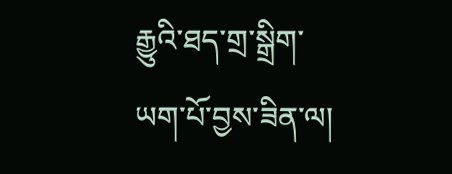རྒྱུའི་ཐད་གྲ་སྒྲིག་ཡག་པོ་བྱས་ཟིན་ལ།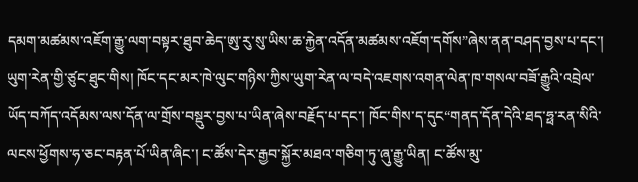དམག་མཚམས་འཇོག་རྒྱུ་ལག་བསྟར་ཐུབ་ཆེད་ཨུ་རུ་སུ་ཡིས་ཆ་རྐྱེན་འདོན་མཚམས་འཇོག་དགོས”ཞེས་ནན་བཤད་བྱས་པ་དང་། ཡུག་རེན་གྱི་ཙུང་ཐུང་གིས། ཁོང་དང་མར་ཁེ་ལུང་གཉིས་ཀྱིས་ཡུག་རེན་ལ་བདེ་འཇགས་འགན་ལེན་ཁ་གསལ་བཟོ་རྒྱུའི་འབྲེལ་ཡོད་བཀོད་འདོམས་ལས་དོན་ལ་གྲོས་བསྡུར་བྱས་པ་ཡིན་ཞེས་བརྗོད་པ་དང་། ཁོང་གིས་ད་དུང“གནད་དོན་དེའི་ཐད་ཧྥ་རན་སིའི་ལངས་ཕྱོགས་ཧ་ཅང་བརྟན་པོ་ཡིན་ཞིང་། ང་ཚོས་དེར་རྒྱབ་སྐྱོར་མཐའ་གཅིག་ཏུ་ཞུ་རྒྱུ་ཡིན། ང་ཚོས་མུ་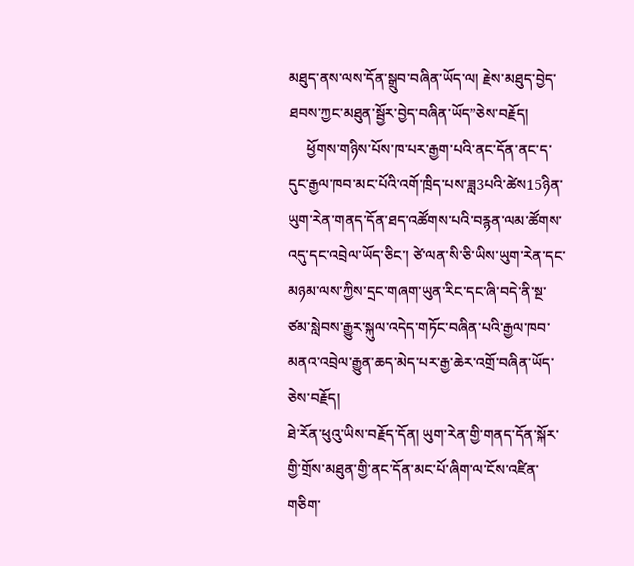མཐུད་ནས་ལས་དོན་སྒྲུབ་བཞིན་ཡོད་ལ། རྗེས་མཐུད་བྱེད་ཐབས་ཀྱང་མཐུན་སྦྱོར་བྱེད་བཞིན་ཡོད”ཅེས་བརྗོད།
     ཕྱོགས་གཉིས་པོས་ཁ་པར་རྒྱག་པའི་ནང་དོན་ནང་ད་དུང་རྒྱལ་ཁབ་མང་པོའི་འགོ་ཁྲིད་པས་ཟླ3པའི་ཚེས15ཉིན་ཡུག་རེན་གནད་དོན་ཐད་འཚོགས་པའི་བརྙན་ལམ་ཚོགས་འདུ་དང་འབྲེལ་ཡོད་ཅིང་། ཙེ་ལན་སི་ཅི་ཡིས་ཡུག་རེན་དང་མཉམ་ལས་ཀྱིས་དྲང་གཞག་ཡུན་རིང་དང་ཞི་བདེ་ནི་སྔ་ཙམ་སླེབས་རྒྱུར་སྐུལ་འདེད་གཏོང་བཞིན་པའི་རྒྱལ་ཁབ་མནའ་འབྲེལ་རྒྱུན་ཆད་མེད་པར་རྒྱ་ཆེར་འགྲོ་བཞིན་ཡོད་ཅེས་བརྗོད།
ཐེ་རོན་ཕུའུ་ཡིས་བརྗོད་དོན། ཡུག་རེན་གྱི་གནད་དོན་སྐོར་གྱི་གྲོས་མཐུན་གྱི་ནང་དོན་མང་པོ་ཞིག་ལ་ངོས་འཛིན་གཅིག་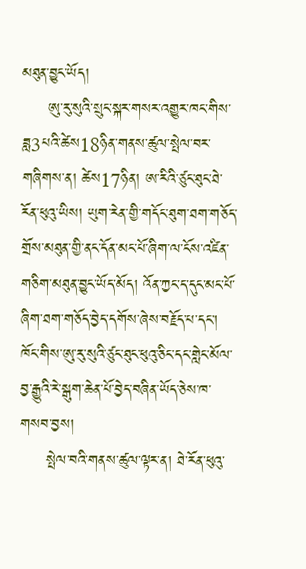མཐུན་བྱུང་ཡོད།
     ཨུ་རུ་སུའི་སྲུང་སྐར་གསར་འགྱུར་ཁང་གིས་ཟླ3པའི་ཚེས18ཉིན་གནས་ཚུལ་སྤེལ་བར་གཞིགས་ན། ཚེས17ཉིན། ཨ་རིའི་ཙུང་ཐུང་ཐེ་རོན་ཕུའུ་ཡིས། ཡུག་རེན་གྱི་གདོང་ཐུག་ཐག་གཅོད་གྲོས་མཐུན་གྱི་ནང་དོན་མང་པོ་ཞིག་ལ་ངོས་འཛིན་གཅིག་མཐུན་བྱུང་ཡོད་མོད། འོན་ཀྱང་ད་དུང་མང་པོ་ཞིག་ཐག་གཅོད་བྱེད་དགོས་ཞེས་བརྗོད་པ་དང་། ཁོང་གིས་ཨུ་རུ་སུའི་ཙུང་ཐུང་ཕུའུ་ཅིང་དང་གླེང་མོལ་བྱ་རྒྱུའི་རེ་སྒུག་ཆེན་པོ་བྱེད་བཞིན་ཡོད་ཅེས་ཁ་གསབ་བྱས།
     སྤེལ་བའི་གནས་ཚུལ་ལྟར་ན། ཐེ་རོན་ཕུའུ་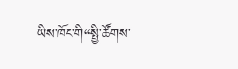ཡིས་ཁོང་གི“སྤྱི་ཚོགས་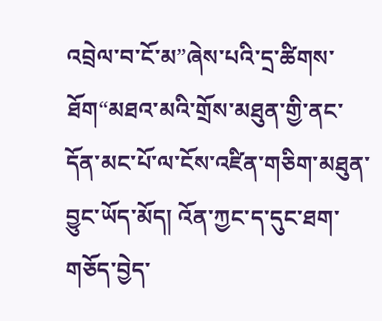འབྲེལ་བ་ངོ་མ”ཞེས་པའི་དྲ་ཚིགས་ཐོག“མཐའ་མའི་གྲོས་མཐུན་གྱི་ནང་དོན་མང་པོ་ལ་ངོས་འཛིན་གཅིག་མཐུན་བྱུང་ཡོད་མོད། འོན་ཀྱང་ད་དུང་ཐག་གཅོད་བྱེད་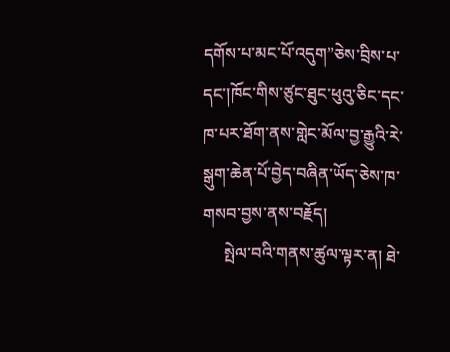དགོས་པ་མང་པོ་འདུག”ཅེས་བྲིས་པ་དང་།ཁོང་གིས་ཙུང་ཐུང་ཕུའུ་ཅིང་དང་ཁ་པར་ཐོག་ནས་གླེང་མོལ་བྱ་རྒྱུའི་རེ་སྒུག་ཆེན་པོ་བྱེད་བཞིན་ཡོད་ཅེས་ཁ་གསབ་བྱས་ནས་བརྗོད།
     སྤེལ་བའི་གནས་ཚུལ་ལྟར་ན། ཐེ་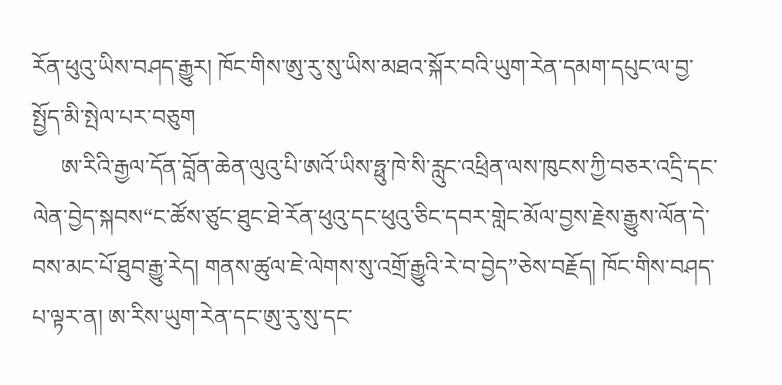རོན་ཕུའུ་ཡིས་བཤད་རྒྱུར། ཁོང་གིས་ཨུ་རུ་སུ་ཡིས་མཐའ་སྐོར་བའི་ཡུག་རེན་དམག་དཔུང་ལ་བྱ་སྤྱོད་མི་སྤེལ་པར་བཅུག
     ཨ་རིའི་རྒྱལ་དོན་བློན་ཆེན་ལུའུ་པི་ཨའོ་ཡིས་ཧྥུ་ཁེ་སི་རླུང་འཕྲིན་ལས་ཁུངས་ཀྱི་བཅར་འདྲི་དང་ལེན་བྱེད་སྐབས“ང་ཚོས་ཙུང་ཐུང་ཐེ་རོན་ཕུའུ་དང་ཕུའུ་ཅིང་དབར་གླེང་མོལ་བྱས་རྗེས་རྒྱུས་ལོན་དེ་བས་མང་པོ་ཐུབ་རྒྱུ་རེད། གནས་ཚུལ་ཇེ་ལེགས་སུ་འགྲོ་རྒྱུའི་རེ་བ་བྱེད”ཅེས་བརྗོད། ཁོང་གིས་བཤད་པ་ལྟར་ན། ཨ་རིས་ཡུག་རེན་དང་ཨུ་རུ་སུ་དང་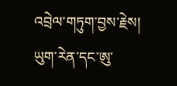འབྲེལ་གཏུག་བྱས་རྗེས། ཡུག་རེན་དང་ཨུ་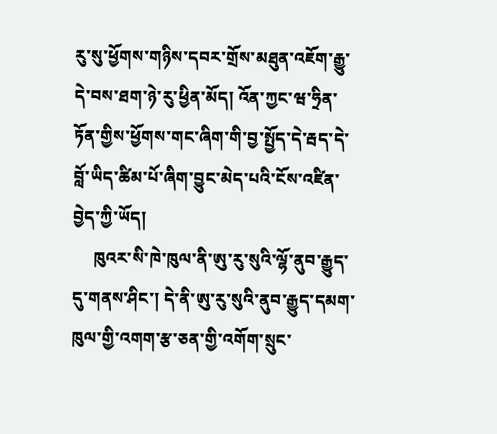རུ་སུ་ཕྱོགས་གཉིས་དབར་གྲོས་མཐུན་འཇོག་རྒྱུ་དེ་བས་ཐག་ཉེ་རུ་ཕྱིན་མོད། འོན་ཀྱང་ཝ་ཧྲིན་ཏོན་གྱིས་ཕྱོགས་གང་ཞིག་གི་བྱ་སྤྱོད་དེ་རྦད་དེ་བློ་ཡིད་ཚིམ་པོ་ཞིག་བྱུང་མེད་པའི་ངོས་འཛིན་བྱེད་ཀྱི་ཡོད།
     ཁུའར་སི་ཁེ་ཁུལ་ནི་ཨུ་རུ་སུའི་ལྷོ་ནུབ་རྒྱུད་དུ་གནས་ཤིང་། དེ་ནི་ཨུ་རུ་སུའི་ནུབ་རྒྱུད་དམག་ཁུལ་གྱི་འགག་རྩ་ཅན་གྱི་འགོག་སྲུང་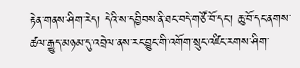རྟེན་གནས་ཤིག་རེད། དེའི་ས་དབྱིབས་ནི་ཐང་བདེ་གཙོ་བོ་དང་། ཆུ་བོ་དང་ནགས་ཚལ་རྒྱུད་མཉམ་དུ་འབྲེལ་ནས་རང་བྱུང་གི་འགོག་སྲུང་འཛིང་རགས་ཤིག་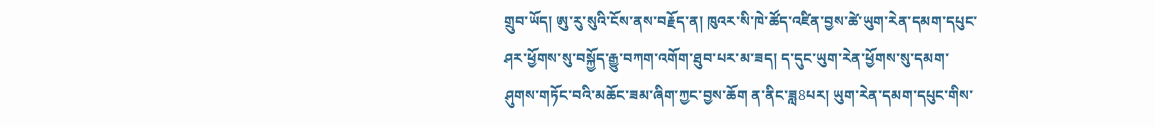གྲུབ་ཡོད། ཨུ་རུ་སུའི་ངོས་ནས་བརྗོད་ན། ཁུའར་སི་ཁེ་ཚོད་འཛིན་བྱས་ཚེ་ཡུག་རེན་དམག་དཔུང་ཤར་ཕྱོགས་སུ་བསྐྱོད་རྒྱུ་བཀག་འགོག་ཐུབ་པར་མ་ཟད། ད་དུང་ཡུག་རེན་ཕྱོགས་སུ་དམག་ཤུགས་གཏོང་བའི་མཆོང་ཟམ་ཞིག་ཀྱང་བྱས་ཆོག ན་ནིང་ཟླ8པར། ཡུག་རེན་དམག་དཔུང་གིས་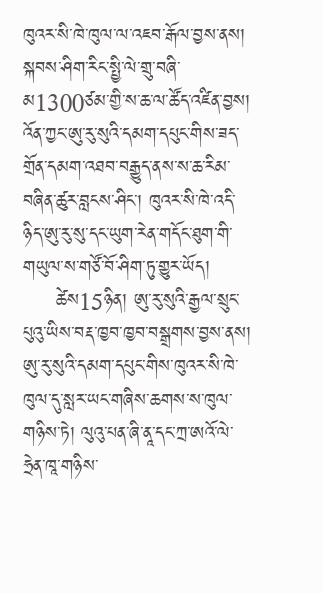ཁུའར་སི་ཁེ་ཁུལ་ལ་འཇབ་རྒོལ་བྱས་ནས། སྐབས་ཤིག་རིང་སྤྱི་ལེ་གྲུ་བཞི་མ1300ཙམ་གྱི་ས་ཆ་ལ་ཚོད་འཛིན་བྱས། འོན་ཀྱང་ཨུ་རུ་སུའི་དམག་དཔུང་གིས་ཟད་གྲོན་དམག་འཐབ་བརྒྱུད་ནས་ས་ཆ་རིམ་བཞིན་ཚུར་བླངས་ཤིང་། ཁུའར་སི་ཁེ་འདི་ཉིད་ཨུ་རུ་སུ་དང་ཡུག་རེན་གདོང་ཐུག་གི་གཡུལ་ས་གཙོ་བོ་ཤིག་ཏུ་གྱུར་ཡོད།
     ཚེས15ཉིན། ཨུ་རུ་སུའི་རྒྱལ་སྲུང་པུའུ་ཡིས་བརྡ་ཁྱབ་ཁྱབ་བསྒྲགས་བྱས་ནས། ཨུ་རུ་སུའི་དམག་དཔུང་གིས་ཁུའར་སི་ཁེ་ཁུལ་དུ་སླར་ཡང་གཞིས་ཆགས་ས་ཁུལ་གཉིས་ཏེ། ལུའུ་པན་ཞི་ནཱ་དང་ཀྲ་ཨའོ་ལེ་ཧྲེན་ཁཱ་གཉིས་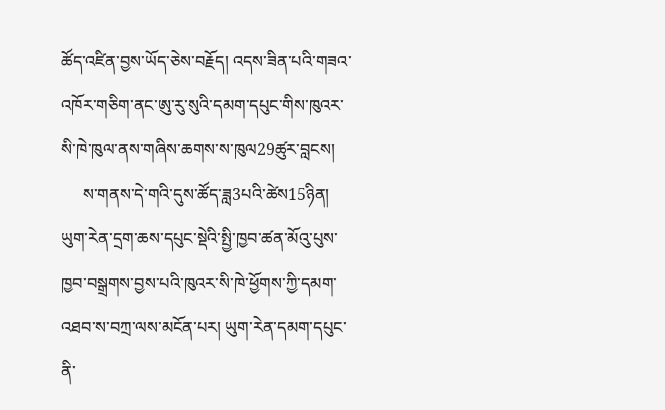ཚོད་འཛིན་བྱས་ཡོད་ཅེས་བརྗོད། འདས་ཟིན་པའི་གཟའ་འཁོར་གཅིག་ནང་ཨུ་རུ་སུའི་དམག་དཔུང་གིས་ཁུའར་སི་ཁེ་ཁུལ་ནས་གཞིས་ཆགས་ས་ཁུལ29ཚུར་བླངས།
     ས་གནས་དེ་གའི་དུས་ཚོད་ཟླ3པའི་ཚེས15ཉིན། ཡུག་རེན་དྲག་ཆས་དཔུང་སྡེའི་སྤྱི་ཁྱབ་ཚན་མོའུ་པུས་ཁྱབ་བསྒྲགས་བྱས་པའི་ཁུའར་སི་ཁེ་ཕྱོགས་ཀྱི་དམག་འཐབ་ས་བཀྲ་ལས་མངོན་པར། ཡུག་རེན་དམག་དཔུང་ནི་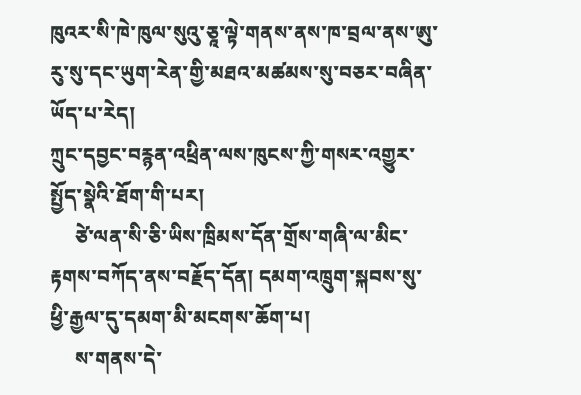ཁུའར་སི་ཁེ་ཁུལ་སུའུ་ཅཱ་ལྟེ་གནས་ནས་ཁ་བྲལ་ནས་ཨུ་རུ་སུ་དང་ཡུག་རེན་གྱི་མཐའ་མཚམས་སུ་བཅར་བཞིན་ཡོད་པ་རེད།
ཀྲུང་དབྱང་བརྙན་འཕྲིན་ལས་ཁུངས་ཀྱི་གསར་འགྱུར་སྤྱོད་སྣེའི་ཐོག་གི་པར།
     ཙེ་ལན་སི་ཅི་ཡིས་ཁྲིམས་དོན་གྲོས་གཞི་ལ་མིང་རྟགས་བཀོད་ནས་བརྗོད་དོན། དམག་འཁྲུག་སྐབས་སུ་ཕྱི་རྒྱལ་དུ་དམག་མི་མངགས་ཆོག་པ།
     ས་གནས་དེ་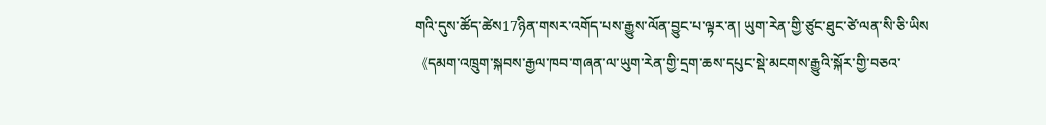གའི་དུས་ཚོད་ཚེས17ཉིན་གསར་འགོད་པས་རྒྱུས་ལོན་བྱུང་པ་ལྟར་ན། ཡུག་རེན་གྱི་ཙུང་ཐུང་ཙེ་ལན་སི་ཅི་ཡིས《དམག་འཁྲུག་སྐབས་རྒྱལ་ཁབ་གཞན་ལ་ཡུག་རེན་གྱི་དྲག་ཆས་དཔུང་སྡེ་མངགས་རྒྱུའི་སྐོར་གྱི་བཅའ་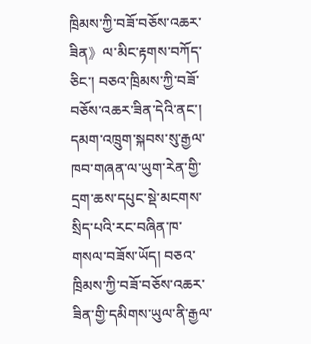ཁྲིམས་ཀྱི་བཟོ་བཅོས་འཆར་ཟིན》ལ་མིང་རྟགས་བཀོད་ཅིང་། བཅའ་ཁྲིམས་ཀྱི་བཟོ་བཅོས་འཆར་ཟིན་དེའི་ནང་། དམག་འཁྲུག་སྐབས་སུ་རྒྱལ་ཁབ་གཞན་ལ་ཡུག་རེན་གྱི་དྲག་ཆས་དཔུང་སྡེ་མངགས་སྲིད་པའི་རང་བཞིན་ཁ་གསལ་བཟོས་ཡོད། བཅའ་ཁྲིམས་ཀྱི་བཟོ་བཅོས་འཆར་ཟིན་གྱི་དམིགས་ཡུལ་ནི་རྒྱལ་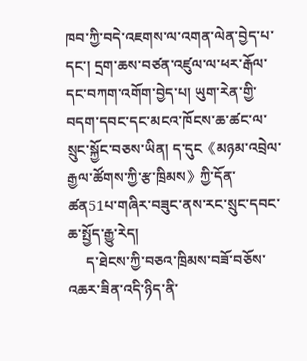ཁབ་ཀྱི་བདེ་འཇགས་ལ་འགན་ལེན་བྱེད་པ་དང་། དྲག་ཆས་བཙན་འཛུལ་ལ་ཕར་རྒོལ་དང་བཀག་འགོག་བྱེད་པ། ཡུག་རེན་གྱི་བདག་དབང་དང་མངའ་ཁོངས་ཆ་ཚང་ལ་སྲུང་སྐྱོང་བཅས་ཡིན། ད་དུང《མཉམ་འབྲེལ་རྒྱལ་ཚོགས་ཀྱི་རྩ་ཁྲིམས》ཀྱི་དོན་ཚན51པ་གཞིར་བཟུང་ནས་རང་སྲུང་དབང་ཆ་སྤྱོད་རྒྱུ་རེད།
     ད་ཐེངས་ཀྱི་བཅའ་ཁྲིམས་བཟོ་བཅོས་འཆར་ཟིན་འདི་ཉིད་ནི་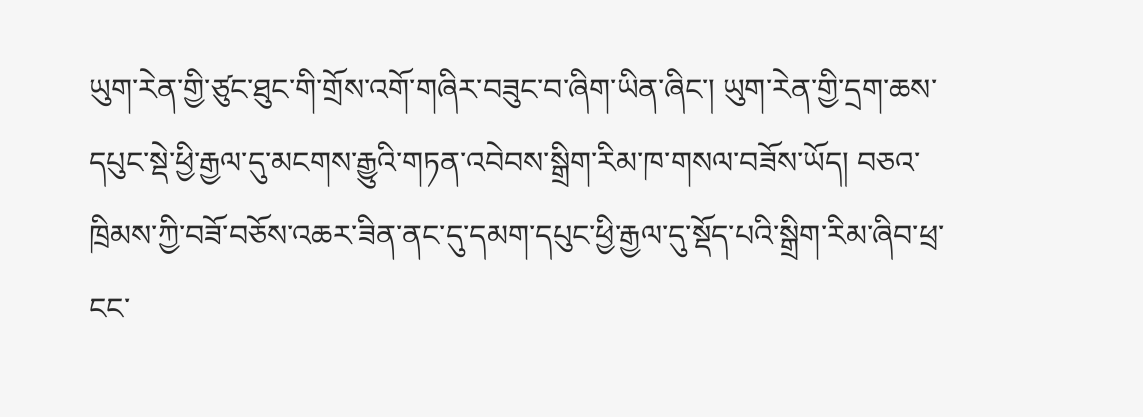ཡུག་རེན་གྱི་ཙུང་ཐུང་གི་གྲོས་འགོ་གཞིར་བཟུང་བ་ཞིག་ཡིན་ཞིང་། ཡུག་རེན་གྱི་དྲག་ཆས་དཔུང་སྡེ་ཕྱི་རྒྱལ་དུ་མངགས་རྒྱུའི་གཏན་འབེབས་སྒྲིག་རིམ་ཁ་གསལ་བཟོས་ཡོད། བཅའ་ཁྲིམས་ཀྱི་བཟོ་བཅོས་འཆར་ཟིན་ནང་དུ་དམག་དཔུང་ཕྱི་རྒྱལ་དུ་སྡོད་པའི་སྒྲིག་རིམ་ཞིབ་ཕྲ་ངང་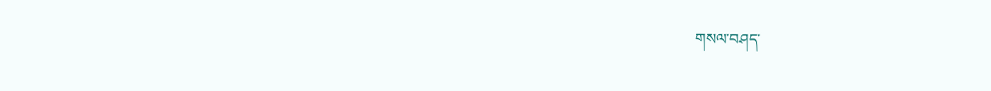གསལ་བཤད་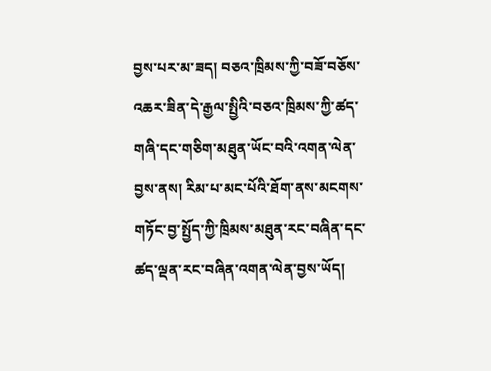བྱས་པར་མ་ཟད། བཅའ་ཁྲིམས་ཀྱི་བཟོ་བཅོས་འཆར་ཟིན་དེ་རྒྱལ་སྤྱིའི་བཅའ་ཁྲིམས་ཀྱི་ཚད་གཞི་དང་གཅིག་མཐུན་ཡོང་བའི་འགན་ལེན་བྱས་ནས། རིམ་པ་མང་པོའི་ཐོག་ནས་མངགས་གཏོང་བྱ་སྤྱོད་ཀྱི་ཁྲིམས་མཐུན་རང་བཞིན་དང་ཚད་ལྡན་རང་བཞིན་འགན་ལེན་བྱས་ཡོད།